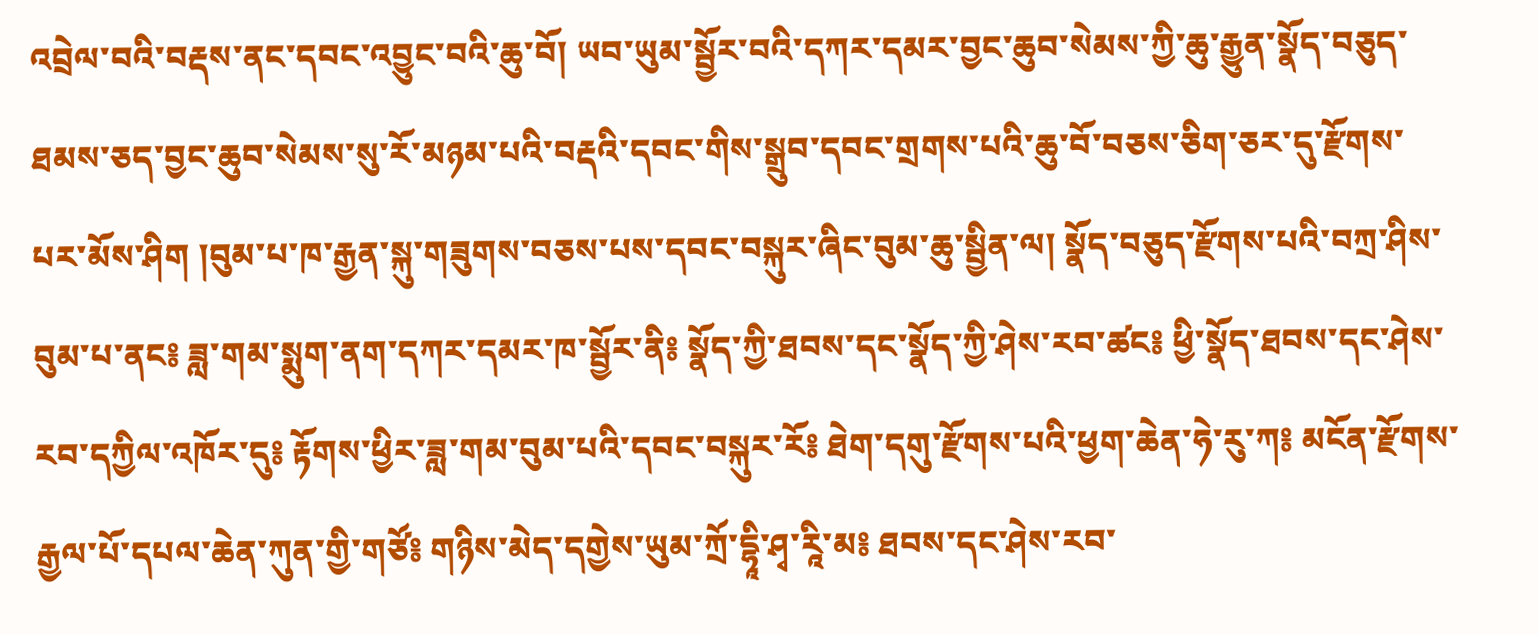འབྲེལ་བའི་བརྡས་ནང་དབང་འབྱུང་བའི་ཆུ་བོ། ཡབ་ཡུམ་སྦྱོར་བའི་དཀར་དམར་བྱང་ཆུབ་སེམས་ཀྱི་ཆུ་རྒྱུན་སྣོད་བཅུད་ཐམས་ཅད་བྱང་ཆུབ་སེམས་སུ་རོ་མཉམ་པའི་བརྡའི་དབང་གིས་སྒྲུབ་དབང་གྲགས་པའི་ཆུ་བོ་བཅས་ཅིག་ཅར་དུ་རྫོགས་པར་མོས་ཤིག །བུམ་པ་ཁ་རྒྱན་སྐུ་གཟུགས་བཅས་པས་དབང་བསྐུར་ཞིང་བུམ་ཆུ་སྦྱིན་ལ། སྣོད་བཅུད་རྫོགས་པའི་བཀྲ་ཤིས་བུམ་པ་ནང༔ ཟླ་གམ་སྨུག་ནག་དཀར་དམར་ཁ་སྦྱོར་ནི༔ སྣོད་ཀྱི་ཐབས་དང་སྣོད་ཀྱི་ཤེས་རབ་ཚང༔ ཕྱི་སྣོད་ཐབས་དང་ཤེས་རབ་དཀྱིལ་འཁོར་དུ༔ རྟོགས་ཕྱིར་ཟླ་གམ་བུམ་པའི་དབང་བསྐུར་རོ༔ ཐེག་དགུ་རྫོགས་པའི་ཕྱག་ཆེན་ཧེ་རུ་ཀ༔ མངོན་རྫོགས་རྒྱལ་པོ་དཔལ་ཆེན་ཀུན་གྱི་གཙོ༔ གཉིས་མེད་དགྱེས་ཡུམ་ཀྲོ་དྷཱི་ཤྭ་རཱི་མ༔ ཐབས་དང་ཤེས་རབ་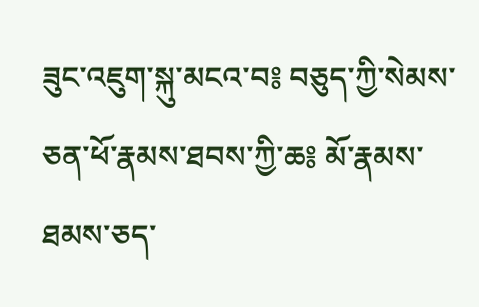ཟུང་འཇུག་སྐུ་མངའ་བ༔ བཅུད་ཀྱི་སེམས་ཅན་ཕོ་རྣམས་ཐབས་ཀྱི་ཆ༔ མོ་རྣམས་ཐམས་ཅད་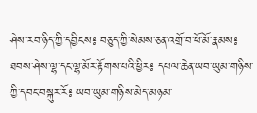ཤེས་རབ་ཉིད་ཀྱི་དབྱིངས༔ བཅུད་ཀྱི་སེམས་ཅན་འགྲོ་བ་ཕོ་མོ་རྣམས༔ ཐབས་ཤེས་ལྷ་དང་ལྷ་མོར་རྟོགས་པའི་ཕྱིར༔ དཔལ་ཆེན་ཡབ་ཡུམ་གཉིས་ཀྱི་དབང་བསྐུར་རོ༔ ཡབ་ཡུམ་གཉིས་མེད་མཉམ་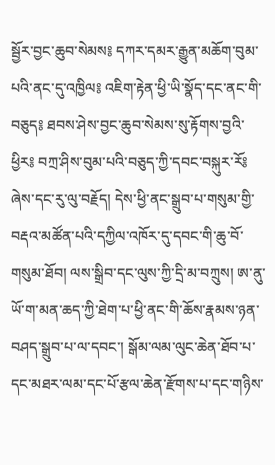སྦྱོར་བྱང་ཆུབ་སེམས༔ དཀར་དམར་རྒྱུན་མཆོག་བུམ་པའི་ནང་དུ་འཁྱིལ༔ འཇིག་རྟེན་ཕྱི་ཡི་སྣོད་དང་ནང་གི་བཅུད༔ ཐབས་ཤེས་བྱང་ཆུབ་སེམས་སུ་རྟོགས་བྱའི་ཕྱིར༔ བཀྲ་ཤིས་བུམ་པའི་བཅུད་ཀྱི་དབང་བསྐུར་རོ༔ ཞེས་དང་རུ་ལུ་བརྗོད། དེས་ཕྱི་ནང་སྒྲུབ་པ་གསུམ་གྱི་བརྡའ་མཚོན་པའི་དཀྱིལ་འཁོར་དུ་དབང་གི་ཆུ་བོ་གསུམ་ཐོབ། ལས་སྒྲིབ་དང་ལུས་ཀྱི་དྲི་མ་བཀྲུས། ཨ་ནུ་ཡོ་ག་མན་ཆད་ཀྱི་ཐེག་པ་ཕྱི་ནང་གི་ཆོས་རྣམས་ཉན་བཤད་སྒྲུབ་པ་ལ་དབང་། སྒོམ་ལམ་ལུང་ཆེན་ཐོབ་པ་དང་མཐར་ལམ་དང་པོ་རྩལ་ཆེན་རྫོགས་པ་དང་གཉིས་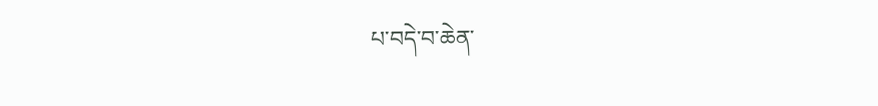པ་བདེ་བ་ཆེན་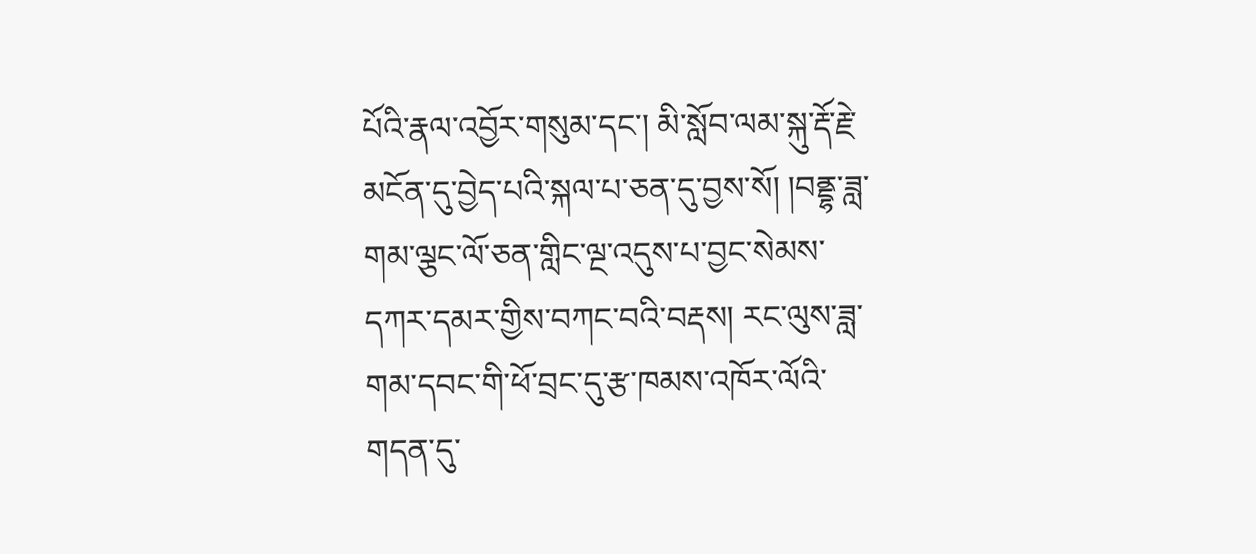པོའི་རྣལ་འབྱོར་གསུམ་དང་། མི་སློབ་ལམ་སྐུ་རྡོ་རྗེ་མངོན་དུ་བྱེད་པའི་སྐལ་པ་ཅན་དུ་བྱས་སོ། །བནྡྷ་ཟླ་གམ་ལྕང་ལོ་ཅན་གླིང་ལྔ་འདུས་པ་བྱང་སེམས་དཀར་དམར་གྱིས་བཀང་བའི་བརྡས། རང་ལུས་ཟླ་གམ་དབང་གི་ཕོ་བྲང་དུ་རྩ་ཁམས་འཁོར་ལོའི་གདན་དུ་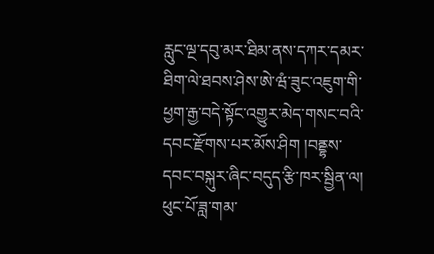རླུང་ལྔ་དབུ་མར་ཐིམ་ནས་དཀར་དམར་ཐིག་ལེ་ཐབས་ཤེས་ཨེ་ཝཾ་ཟུང་འཇུག་གི་ཕྱག་རྒྱ་བདེ་སྟོང་འགྱུར་མེད་གསང་བའི་དབང་རྫོགས་པར་མོས་ཤིག །བནྡྷས་དབང་བསྐུར་ཞིང་བདུད་རྩི་ཁར་སྦྱིན་ལ། ཕུང་པོ་ཟླ་གམ་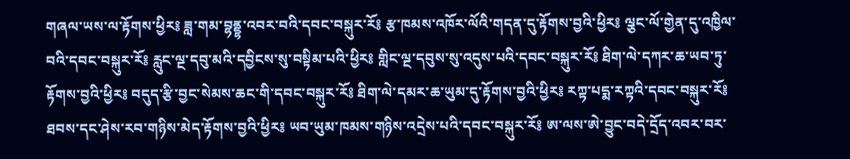གཞལ་ཡས་ལ་རྟོགས་ཕྱིར༔ ཟླ་གམ་བྷནྡྷ་འབར་བའི་དབང་བསྐུར་རོ༔ རྩ་ཁམས་འཁོར་ལོའི་གདན་དུ་རྟོགས་བྱའི་ཕྱིར༔ ལྕང་ལོ་གྱེན་དུ་འཁྱིལ་བའི་དབང་བསྐུར་རོ༔ རླུང་ལྔ་དབུ་མའི་དབྱིངས་སུ་བསྟིམ་པའི་ཕྱིར༔ གླིང་ལྔ་དབུས་སུ་འདུས་པའི་དབང་བསྐུར་རོ༔ ཐིག་ལེ་དཀར་ཆ་ཡབ་ཏུ་རྟོགས་བྱའི་ཕྱིར༔ བདུད་རྩི་བྱང་སེམས་ཆང་གི་དབང་བསྐུར་རོ༔ ཐིག་ལེ་དམར་ཆ་ཡུམ་དུ་རྟོགས་བྱའི་ཕྱིར༔ རཀྟ་པདྨ་རཀྟའི་དབང་བསྐུར་རོ༔ ཐབས་དང་ཤེས་རབ་གཉིས་མེད་རྟོགས་བྱའི་ཕྱིར༔ ཡབ་ཡུམ་ཁམས་གཉིས་འདྲེས་པའི་དབང་བསྐུར་རོ༔ ཨ་ལས་ཨེ་བྱུང་བདེ་དྲོད་འབར་བར་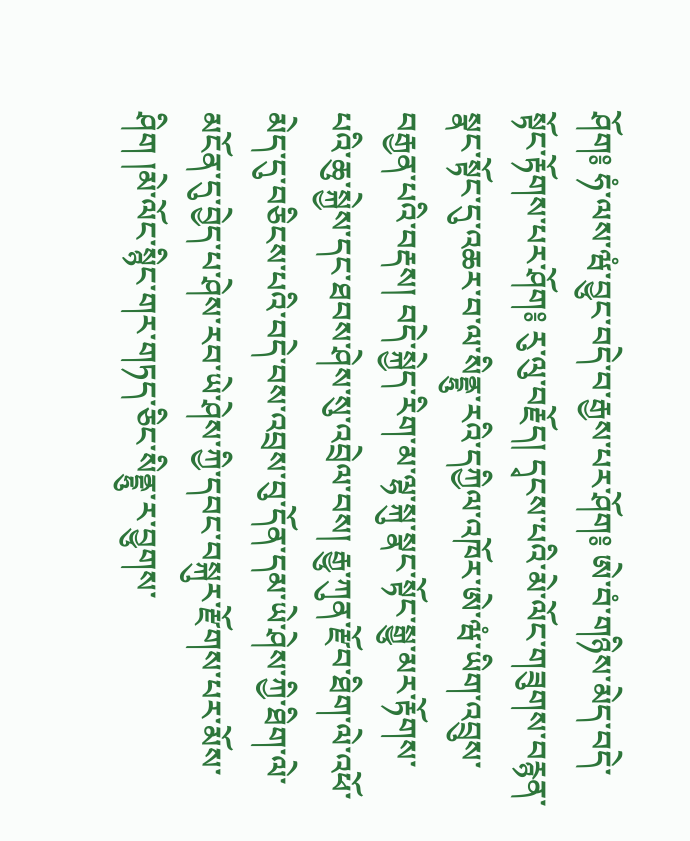ཤོག༔ ཧཾ་ལས་ཝཾ་བྱུང་བདེ་བ་རྒྱས་པར་ཤོག༔ ཨེ་བཾ་གཉིས་མེད་བདེ་སྟོང་རྟོགས་པར་ཤོག༔ རུ་ལུ་བརྗོད། དྭངས་པའི་མེ་ལོང་གཟུགས་བརྙན་སྣང་སྟོང་དུ་འཆར་བ་ལ་སིནྡྷུ་རའི་དཀྱིལ་འཁོར་ཨེ་ཝཾ་ཡིག་འབྲུས་བརྒྱན་པའི་བརྡས། བདེ་སྐྱེད་རིག་མ་ལྷ་སྐུ་སྣང་སྟོང་སྒྱུ་མར་རྟོགས་པའི་ཆུ་སྐྱེས་དང་ཐབས་ཤེས་སུ་འབྲེལ་བས། རྒྱུ་ཀུན་རྫོབ་ཐིག་ལེ་འཕོ་མེད་དུ་བཅིངས་པའི་བདེ་བས་འབྲས་བུ་དོན་དམ་ཡེ་ཤེས་ཀྱི་ཐིག་ལེ་མངོན་དུ་བྱེད་པ་ཤེས་རབ་ཡེ་ཤེས་ཀྱི་དབང་བསྐུར་རྫོགས་པར་མོས་ཤིག །མེ་ལོང་སྙིང་གར་གཏད་ཅིང་སིནྡྷུ་ར་བྱུགས་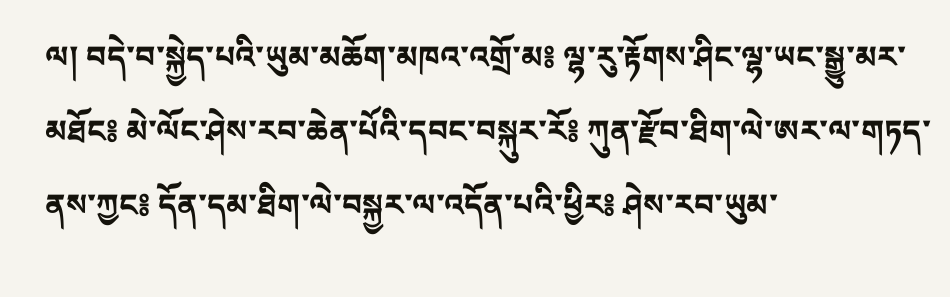ལ། བདེ་བ་སྐྱེད་པའི་ཡུམ་མཆོག་མཁའ་འགྲོ་མ༔ ལྷ་རུ་རྟོགས་ཤིང་ལྷ་ཡང་སྒྱུ་མར་མཐོང༔ མེ་ལོང་ཤེས་རབ་ཆེན་པོའི་དབང་བསྐུར་རོ༔ ཀུན་རྫོབ་ཐིག་ལེ་ཨར་ལ་གཏད་ནས་ཀྱང༔ དོན་དམ་ཐིག་ལེ་བསྐྱར་ལ་འདོན་པའི་ཕྱིར༔ ཤེས་རབ་ཡུམ་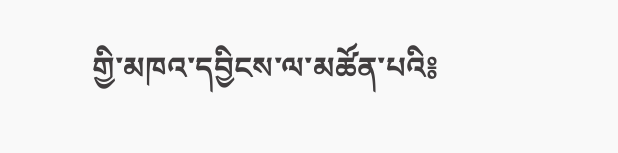གྱི་མཁའ་དབྱིངས་ལ་མཚོན་པའི༔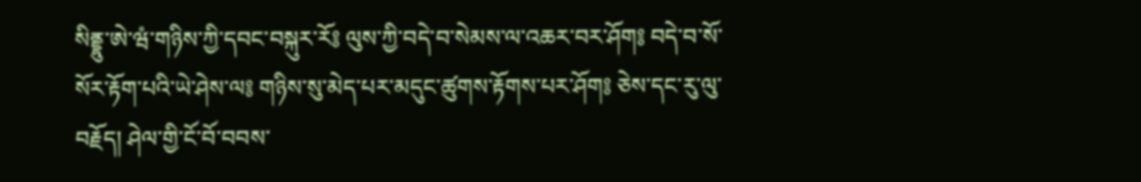སིནྡྷུ་ཨེ་ཝཾ་གཉིས་ཀྱི་དབང་བསྐུར་རོ༔ ལུས་ཀྱི་བདེ་བ་སེམས་ལ་འཆར་བར་ཤོག༔ བདེ་བ་སོ་སོར་རྟོག་པའི་ཡེ་ཤེས་ལ༔ གཉིས་སུ་མེད་པར་མདུང་ཚུགས་རྟོགས་པར་ཤོག༔ ཅེས་དང་རུ་ལུ་བརྗོད། ཤེལ་གྱི་ངོ་བོ་བབས་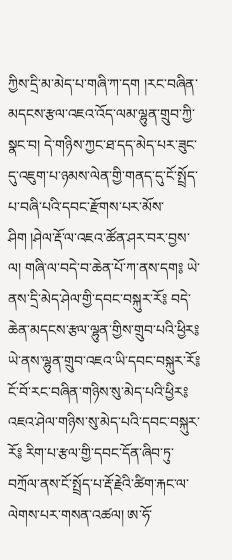ཀྱིས་དྲི་མ་མེད་པ་གཞི་ཀ་དག །རང་བཞིན་མདངས་རྩལ་འཇའ་འོད་ལམ་ལྷུན་གྲུབ་ཀྱི་སྣང་བ། དེ་གཉིས་ཀྱང་ཐ་དད་མེད་པར་ཟུང་དུ་འཇུག་པ་ཉམས་ལེན་གྱི་གནད་དུ་ངོ་སྤྲོད་པ་བཞི་པའི་དབང་རྫོགས་པར་མོས་ཤིག །ཤེལ་རྡོ་ལ་འཇའ་ཚོན་ཤར་བར་བྱས་ལ། གཞི་ལ་བདེ་བ་ཆེན་པོ་ཀ་ནས་དག༔ ཡེ་ནས་དྲི་མེད་ཤེལ་གྱི་དབང་བསྐུར་རོ༔ བདེ་ཆེན་མདངས་རྩལ་ལྷུན་གྱིས་གྲུབ་པའི་ཕྱིར༔ ཡེ་ནས་ལྷུན་གྲུབ་འཇའ་ཡི་དབང་བསྐུར་རོ༔ ངོ་བོ་རང་བཞིན་གཉིས་སུ་མེད་པའི་ཕྱིར༔ འཇའ་ཤེལ་གཉིས་སུ་མེད་པའི་དབང་བསྐུར་རོ༔ རིག་པ་རྩལ་གྱི་དབང་དོན་ཞིབ་ཏུ་བཀྲོལ་ནས་ངོ་སྤྲོད་པ་རྡོ་རྗེའི་ཚིག་རྐང་ལ་ལེགས་པར་གསན་འཚལ། ཨ་ཧོ་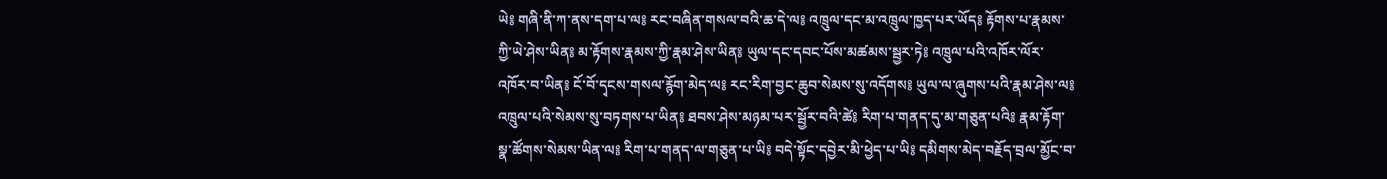ཡེ༔ གཞི་ནི་ཀ་ནས་དག་པ་ལ༔ རང་བཞིན་གསལ་བའི་ཆ་དེ་ལ༔ འཁྲུལ་དང་མ་འཁྲུལ་ཁྱད་པར་ཡོད༔ རྟོགས་པ་རྣམས་ཀྱི་ཡེ་ཤེས་ཡིན༔ མ་རྟོགས་རྣམས་ཀྱི་རྣམ་ཤེས་ཡིན༔ ཡུལ་དང་དབང་པོས་མཚམས་སྦྱར་ཏེ༔ འཁྲུལ་པའི་འཁོར་ལོར་འཁོར་བ་ཡིན༔ ངོ་བོ་དྭངས་གསལ་རྙོག་མེད་ལ༔ རང་རིག་བྱང་ཆུབ་སེམས་སུ་འདོགས༔ ཡུལ་ལ་ཞུགས་པའི་རྣམ་ཤེས་ལ༔ འཁྲུལ་པའི་སེམས་སུ་བཏགས་པ་ཡིན༔ ཐབས་ཤེས་མཉམ་པར་སྦྱོར་བའི་ཚེ༔ རིག་པ་གནད་དུ་མ་གཅུན་པའི༔ རྣམ་རྟོག་སྣ་ཚོགས་སེམས་ཡིན་ལ༔ རིག་པ་གནད་ལ་གཅུན་པ་ཡི༔ བདེ་སྟོང་དབྱེར་མི་ཕྱེད་པ་ཡི༔ དམིགས་མེད་བརྗོད་བྲལ་མྱོང་བ་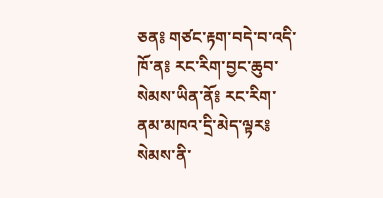ཅན༔ གཙང་རྟག་བདེ་བ་འདི་ཁོ་ན༔ རང་རིག་བྱང་ཆུབ་སེམས་ཡིན་ནོ༔ རང་རིག་ནམ་མཁའ་དྲི་མེད་ལྟར༔ སེམས་ནི་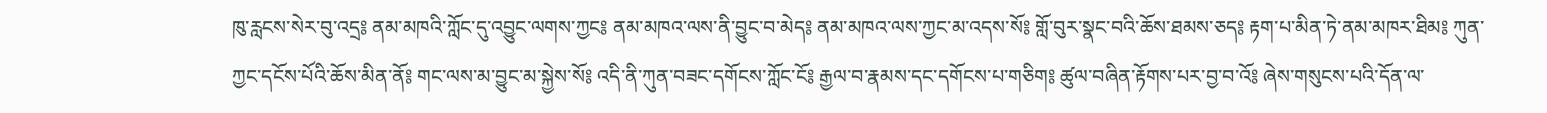ཁུ་རླངས་སེར་བུ་འདྲ༔ ནམ་མཁའི་ཀློང་དུ་འབྱུང་ལགས་ཀྱང༔ ནམ་མཁའ་ལས་ནི་བྱུང་བ་མེད༔ ནམ་མཁའ་ལས་ཀྱང་མ་འདས་སོ༔ གློ་བུར་སྣང་བའི་ཆོས་ཐམས་ཅད༔ རྟག་པ་མིན་ཏེ་ནམ་མཁར་ཐིམ༔ ཀུན་ཀྱང་དངོས་པོའི་ཆོས་མིན་ནོ༔ གང་ལས་མ་བྱུང་མ་སྐྱེས་སོ༔ འདི་ནི་ཀུན་བཟང་དགོངས་ཀློང་ངོ༔ རྒྱལ་བ་རྣམས་དང་དགོངས་པ་གཅིག༔ ཚུལ་བཞིན་རྟོགས་པར་བྱ་བ་འོ༔ ཞེས་གསུངས་པའི་དོན་ལ་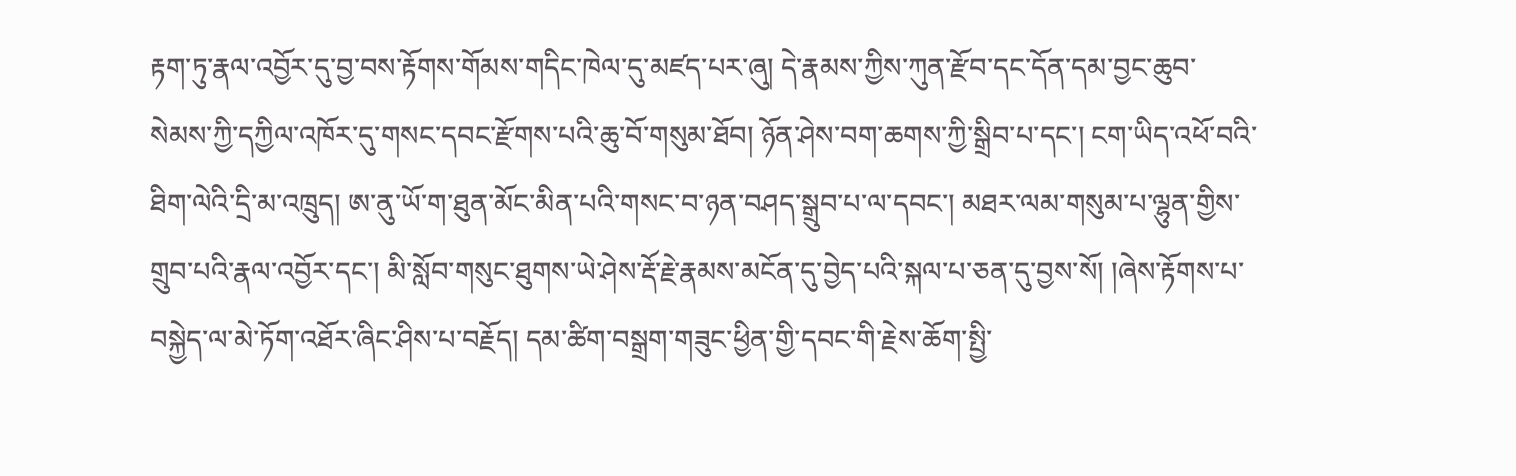རྟག་ཏུ་རྣལ་འབྱོར་དུ་བྱ་བས་རྟོགས་གོམས་གདིང་ཁེལ་དུ་མཛད་པར་ཞུ། དེ་རྣམས་ཀྱིས་ཀུན་རྫོབ་དང་དོན་དམ་བྱང་ཆུབ་སེམས་ཀྱི་དཀྱིལ་འཁོར་དུ་གསང་དབང་རྫོགས་པའི་ཆུ་བོ་གསུམ་ཐོབ། ཉོན་ཤེས་བག་ཆགས་ཀྱི་སྒྲིབ་པ་དང་། ངག་ཡིད་འཕོ་བའི་ཐིག་ལེའི་དྲི་མ་འཁྲུད། ཨ་ནུ་ཡོ་ག་ཐུན་མོང་མིན་པའི་གསང་བ་ཉན་བཤད་སྒྲུབ་པ་ལ་དབང་། མཐར་ལམ་གསུམ་པ་ལྷུན་གྱིས་གྲུབ་པའི་རྣལ་འབྱོར་དང་། མི་སློབ་གསུང་ཐུགས་ཡེ་ཤེས་རྡོ་རྗེ་རྣམས་མངོན་དུ་བྱེད་པའི་སྐལ་པ་ཅན་དུ་བྱས་སོ། །ཞེས་རྟོགས་པ་བསྐྱེད་ལ་མེ་ཏོག་འཐོར་ཞིང་ཤིས་པ་བརྗོད། དམ་ཚིག་བསྒྲག་གཟུང་ཕྱིན་གྱི་དབང་གི་རྗེས་ཆོག་སྤྱི་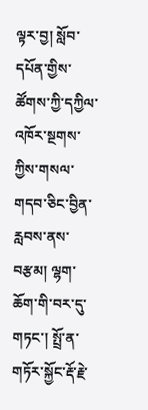ལྟར་བྱ། སློབ་དཔོན་གྱིས་ཚོགས་ཀྱི་དཀྱིལ་འཁོར་སྔགས་ཀྱིས་གསལ་གདབ་ཅིང་བྱིན་རླབས་ནས་བརྩམ། ལྷག་ཆོག་གི་བར་དུ་གཏང་། སྤྲོ་ན་གཏོར་སྐྱོང་རྡོ་རྗེ་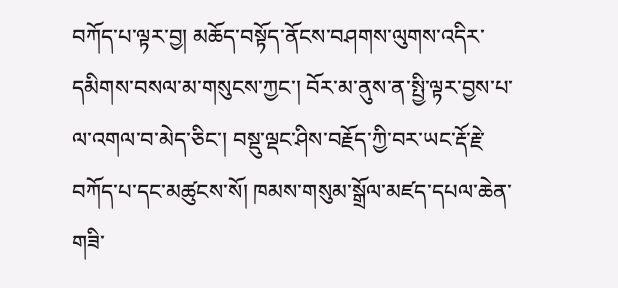བཀོད་པ་ལྟར་བྱ། མཆོད་བསྟོད་ནོངས་བཤགས་ལུགས་འདིར་དམིགས་བསལ་མ་གསུངས་ཀྱང་། བོར་མ་ནུས་ན་སྤྱི་ལྟར་བྱས་པ་ལ་འགལ་བ་མེད་ཅིང་། བསྡུ་ལྡང་ཤིས་བརྗོད་ཀྱི་བར་ཡང་རྡོ་རྗེ་བཀོད་པ་དང་མཚུངས་སོ། ཁམས་གསུམ་སྒྲོལ་མཛད་དཔལ་ཆེན་གཟི་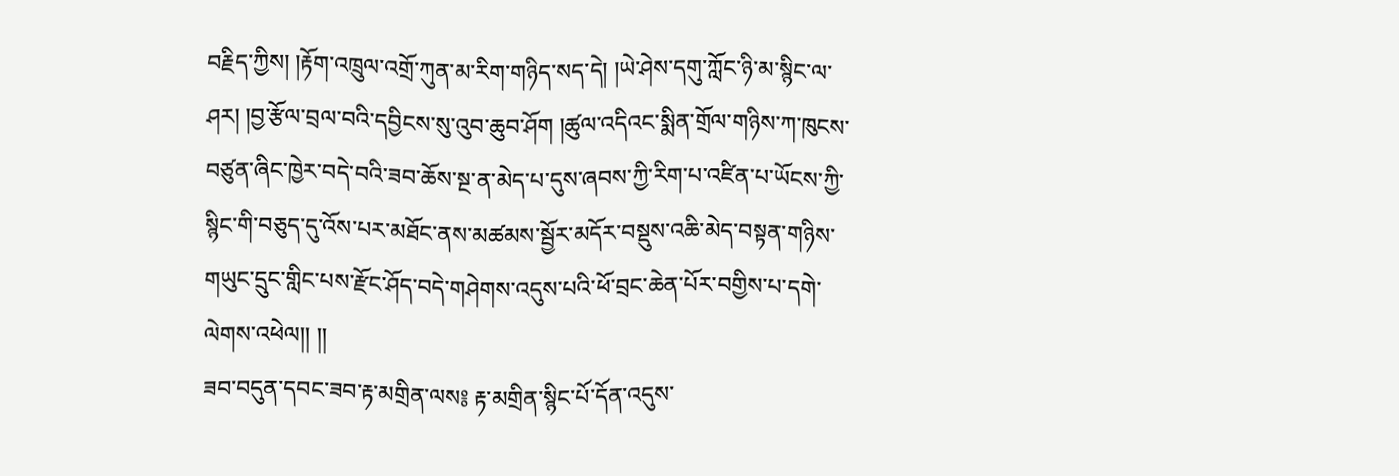བརྗིད་ཀྱིས། །རྟོག་འཁྲུལ་འགྲོ་ཀུན་མ་རིག་གཉིད་སད་དེ། །ཡེ་ཤེས་དགུ་ཀློང་ཉི་མ་སྙིང་ལ་ཤར། །བྱ་རྩོལ་བྲལ་བའི་དབྱིངས་སུ་འུབ་ཆུབ་ཤོག །ཚུལ་འདིའང་སྨིན་གྲོལ་གཉིས་ཀ་ཁུངས་བཙུན་ཞིང་ཁྱེར་བདེ་བའི་ཟབ་ཆོས་སྔ་ན་མེད་པ་དུས་ཞབས་ཀྱི་རིག་པ་འཛིན་པ་ཡོངས་ཀྱི་སྙིང་གི་བཅུད་དུ་འོས་པར་མཐོང་ནས་མཚམས་སྦྱོར་མདོར་བསྡུས་འཆི་མེད་བསྟན་གཉིས་གཡུང་དྲུང་གླིང་པས་རྫོང་ཤོད་བདེ་གཤེགས་འདུས་པའི་ཕོ་བྲང་ཆེན་པོར་བགྱིས་པ་དགེ་ལེགས་འཕེལ།། །།
ཟབ་བདུན་དབང་ཟབ་རྟ་མགྲིན་ལས༔ རྟ་མགྲིན་སྙིང་པོ་དོན་འདུས་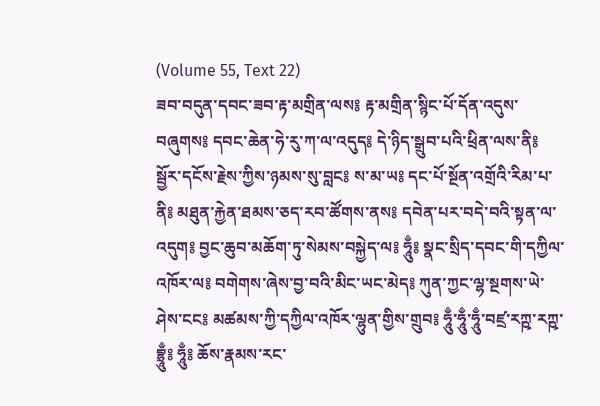(Volume 55, Text 22)
ཟབ་བདུན་དབང་ཟབ་རྟ་མགྲིན་ལས༔ རྟ་མགྲིན་སྙིང་པོ་དོན་འདུས་བཞུགས༔ དབང་ཆེན་ཧེ་རུ་ཀ་ལ་འདུད༔ དེ་ཉིད་སྒྲུབ་པའི་ཕྲིན་ལས་ནི༔ སྦྱོར་དངོས་རྗེས་ཀྱིས་ཉམས་སུ་བླང༔ ས་མ་ཡ༔ དང་པོ་སྔོན་འགྲོའི་རིམ་པ་ནི༔ མཐུན་རྐྱེན་ཐམས་ཅད་རབ་ཚོགས་ནས༔ དབེན་པར་བདེ་བའི་སྟན་ལ་འདུག༔ བྱང་ཆུབ་མཆོག་ཏུ་སེམས་བསྐྱེད་ལ༔ ཧཱུྃ༔ སྣང་སྲིད་དབང་གི་དཀྱིལ་འཁོར་ལ༔ བགེགས་ཞེས་བྱ་བའི་མིང་ཡང་མེད༔ ཀུན་ཀྱང་ལྷ་སྔགས་ཡེ་ཤེས་ངང༔ མཚམས་ཀྱི་དཀྱིལ་འཁོར་ལྷུན་གྱིས་གྲུབ༔ ཧཱུྃ་ཧཱུྃ་ཧཱུྃ་བཛྲ་རཀྵ་རཀྵ་བྷྲཱུྃ༔ ཧཱུྃ༔ ཆོས་རྣམས་རང་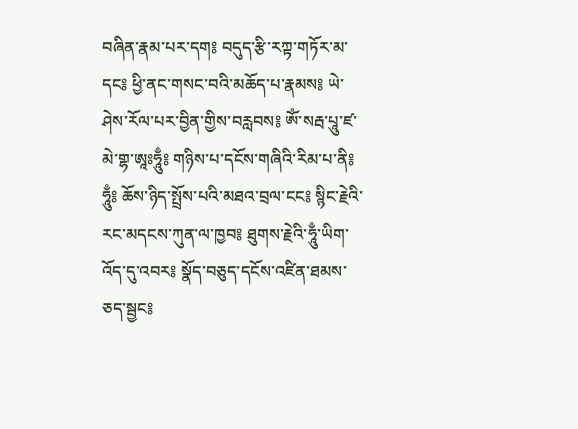བཞིན་རྣམ་པར་དག༔ བདུད་རྩི་རཀྟ་གཏོར་མ་དང༔ ཕྱི་ནང་གསང་བའི་མཆོད་པ་རྣམས༔ ཡེ་ཤེས་རོལ་པར་བྱིན་གྱིས་བརླབས༔ ཨོཾ་སརྦ་པཱུ་ཛ་མེ་གྷ་ཨཱཿཧཱུྃ༔ གཉིས་པ་དངོས་གཞིའི་རིམ་པ་ནི༔ ཧཱུྃ༔ ཆོས་ཉིད་སྤྲོས་པའི་མཐའ་བྲལ་ངང༔ སྙིང་རྗེའི་རང་མདངས་ཀུན་ལ་ཁྱབ༔ ཐུགས་རྗེའི་ཧཱུྃ་ཡིག་འོད་དུ་འབར༔ སྣོད་བཅུད་དངོས་འཛིན་ཐམས་ཅད་སྦྱང༔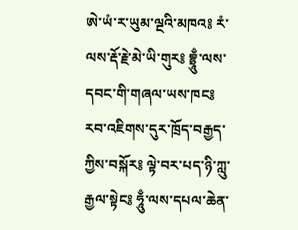ཨེ་ཡཾ་ར་ཡུམ་ལྔའི་མཁའ༔ རཾ་ལས་རྡོ་རྗེ་མེ་ཡི་གུར༔ བྷྲཱུྃ་ལས་དབང་གི་གཞལ་ཡས་ཁང༔ རབ་འཇིགས་དུར་ཁྲོད་བརྒྱད་ཀྱིས་བསྐོར༔ ལྟེ་བར་པད་ཉི་ཀླུ་རྒྱལ་སྟེང༔ ཧཱུྃ་ལས་དཔལ་ཆེན་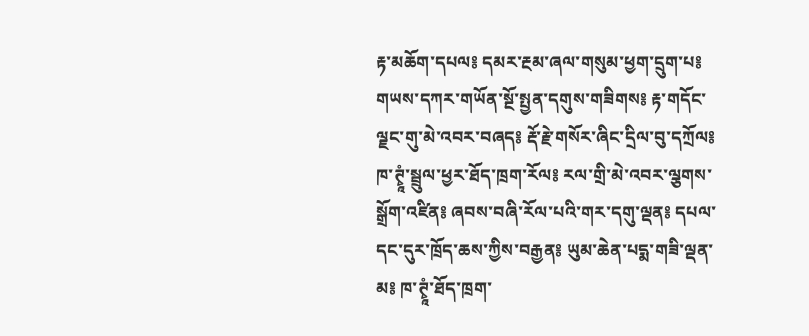རྟ་མཆོག་དཔལ༔ དམར་རྔམ་ཞལ་གསུམ་ཕྱག་དྲུག་པ༔ གཡས་དཀར་གཡོན་སྔོ་སྤྱན་དགུས་གཟིགས༔ རྟ་གདོང་ལྗང་གུ་མེ་འབར་བཞད༔ རྡོ་རྗེ་གསོར་ཞིང་དྲིལ་བུ་དཀྲོལ༔ ཁ་ཊྭཱཾ་སྦྲུལ་ཕྱར་ཐོད་ཁྲག་རོལ༔ རལ་གྲི་མེ་འབར་ལྕགས་སྒྲོག་འཛིན༔ ཞབས་བཞི་རོལ་པའི་གར་དགུ་ལྡན༔ དཔལ་དང་དུར་ཁྲོད་ཆས་ཀྱིས་བརྒྱན༔ ཡུམ་ཆེན་པདྨ་གཟི་ལྡན་མ༔ ཁ་ཊྭཱཾ་ཐོད་ཁྲག་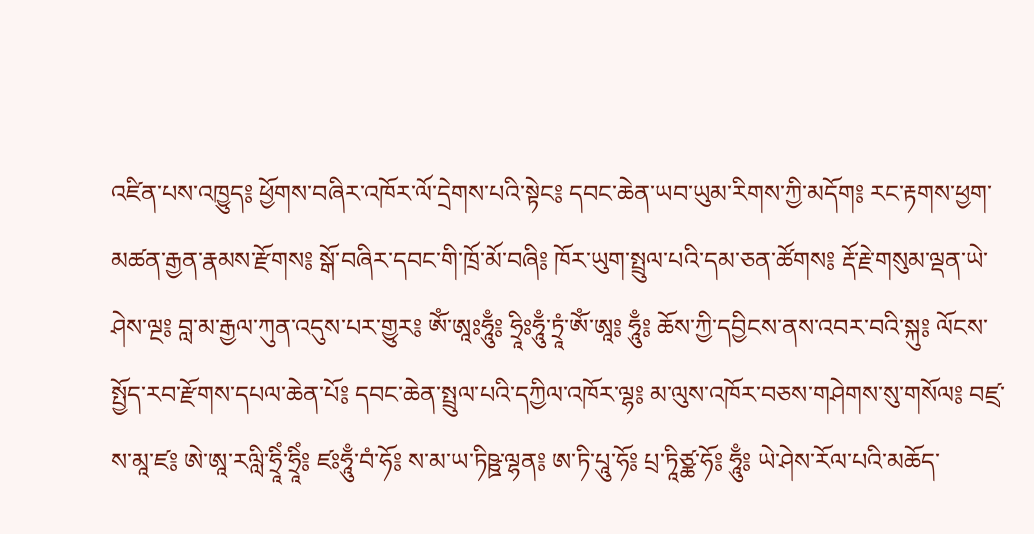འཛིན་པས་འཁྱུད༔ ཕྱོགས་བཞིར་འཁོར་ལོ་དྲེགས་པའི་སྟེང༔ དབང་ཆེན་ཡབ་ཡུམ་རིགས་ཀྱི་མདོག༔ རང་རྟགས་ཕྱག་མཚན་རྒྱན་རྣམས་རྫོགས༔ སྒོ་བཞིར་དབང་གི་ཁྲོ་མོ་བཞི༔ ཁོར་ཡུག་སྤྲུལ་པའི་དམ་ཅན་ཚོགས༔ རྡོ་རྗེ་གསུམ་ལྡན་ཡེ་ཤེས་ལྔ༔ བླ་མ་རྒྱལ་ཀུན་འདུས་པར་གྱུར༔ ཨོཾ་ཨཱཿཧཱུྃ༔ ཧྲཱིཿཧཱུྃ་ཏྲཱཾ་ཨོཾ་ཨཱ༔ ཧཱུྃ༔ ཆོས་ཀྱི་དབྱིངས་ནས་འབར་བའི་སྐུ༔ ལོངས་སྤྱོད་རབ་རྫོགས་དཔལ་ཆེན་པོ༔ དབང་ཆེན་སྤྲུལ་པའི་དཀྱིལ་འཁོར་ལྷ༔ མ་ལུས་འཁོར་བཅས་གཤེགས་སུ་གསོལ༔ བཛྲ་ས་མཱ་ཛ༔ ཨེ་ཨཱ་རལླི་ཧྲཱིཾ་ཧྲཱིཾ༔ ཛཿཧཱུྃ་བཾ་ཧོ༔ ས་མ་ཡ་ཏིཥྛ་ལྷན༔ ཨ་ཏི་པཱུ་ཧོ༔ པྲ་ཏཱིཙྪ་ཧོ༔ ཧཱུྃ༔ ཡེ་ཤེས་རོལ་པའི་མཆོད་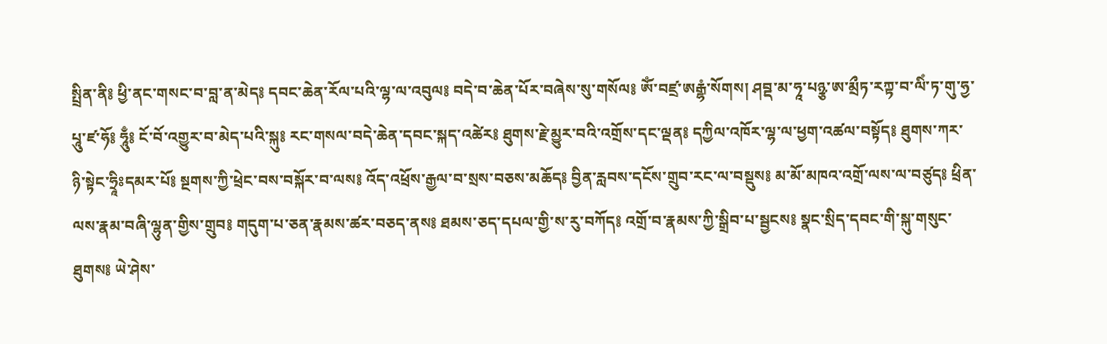སྤྲིན་ནི༔ ཕྱི་ནང་གསང་བ་བླ་ན་མེད༔ དབང་ཆེན་རོལ་པའི་ལྷ་ལ་འབུལ༔ བདེ་བ་ཆེན་པོར་བཞེས་སུ་གསོལ༔ ཨོཾ་བཛྲ་ཨརྒྷཾ་སོགས། ཤབྡ་མ་ཧཱ་པཉྩ་ཨ་མྲྀཏ་རཀྟ་བ་ལིཾ་ཏ་གུ་ཧྱ་པཱུ་ཛ་ཧོ༔ ཧཱུྃ༔ ངོ་བོ་འགྱུར་བ་མེད་པའི་སྐུ༔ རང་གསལ་བདེ་ཆེན་དབང་སྐད་འཚེར༔ ཐུགས་རྗེ་མྱུར་བའི་འགྲོས་དང་ལྡན༔ དཀྱིལ་འཁོར་ལྷ་ལ་ཕྱག་འཚལ་བསྟོད༔ ཐུགས་ཀར་ཉི་སྟེང་ཧྲཱིཿདམར་པོ༔ སྔགས་ཀྱི་ཕྲེང་བས་བསྐོར་བ་ལས༔ འོད་འཕྲོས་རྒྱལ་བ་སྲས་བཅས་མཆོད༔ བྱིན་རླབས་དངོས་གྲུབ་རང་ལ་བསྡུས༔ མ་མོ་མཁའ་འགྲོ་ལས་ལ་བཙུད༔ ཕྲིན་ལས་རྣམ་བཞི་ལྷུན་གྱིས་གྲུབ༔ གདུག་པ་ཅན་རྣམས་ཚར་བཅད་ནས༔ ཐམས་ཅད་དཔལ་གྱི་ས་རུ་བཀོད༔ འགྲོ་བ་རྣམས་ཀྱི་སྒྲིབ་པ་སྦྱངས༔ སྣང་སྲིད་དབང་གི་སྐུ་གསུང་ཐུགས༔ ཡེ་ཤེས་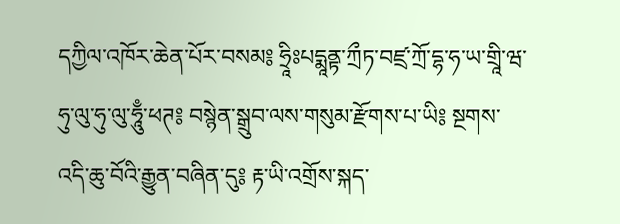དཀྱིལ་འཁོར་ཆེན་པོར་བསམ༔ ཧྲཱིཿཔདྨཱནྟ་ཀྲྀཏ་བཛྲ་ཀྲོ་དྷ་ཧ་ཡ་གྲཱི་ཝ་ཧུ་ལུ་ཧུ་ལུ་ཧཱུྃ་ཕཊ༔ བསྙེན་སྒྲུབ་ལས་གསུམ་རྫོགས་པ་ཡི༔ སྔགས་འདི་ཆུ་བོའི་རྒྱུན་བཞིན་དུ༔ རྟ་ཡི་འགྲོས་སྐད་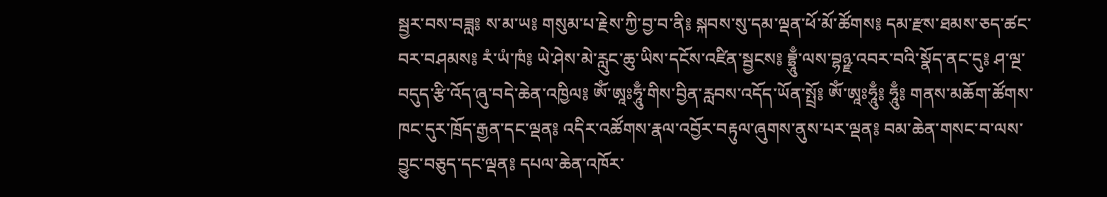སྦྱར་བས་བཟླ༔ ས་མ་ཡ༔ གསུམ་པ་རྗེས་ཀྱི་བྱ་བ་ནི༔ སྐབས་སུ་དམ་ལྡན་ཕོ་མོ་ཚོགས༔ དམ་རྫས་ཐམས་ཅད་ཚང་བར་བཤམས༔ རཾ་ཡཾ་ཁཾ༔ ཡེ་ཤེས་མེ་རླུང་ཆུ་ཡིས་དངོས་འཛིན་སྦྱངས༔ བྷྲཱུྃ་ལས་བྷཉྫ་འབར་བའི་སྣོད་ནང་དུ༔ ཤ་ལྔ་བདུད་རྩི་འོད་ཞུ་བདེ་ཆེན་འཁྱིལ༔ ཨོཾ་ཨཱཿཧཱུྃ་གིས་བྱིན་རླབས་འདོད་ཡོན་སྤྲོ༔ ཨོཾ་ཨཱཿཧཱུྃ༔ ཧཱུྃ༔ གནས་མཆོག་ཚོགས་ཁང་དུར་ཁྲོད་རྒྱན་དང་ལྡན༔ འདིར་འཚོགས་རྣལ་འབྱོར་བརྟུལ་ཞུགས་ནུས་པར་ལྡན༔ བམ་ཆེན་གསང་བ་ལས་བྱུང་བཅུད་དང་ལྡན༔ དཔལ་ཆེན་འཁོར་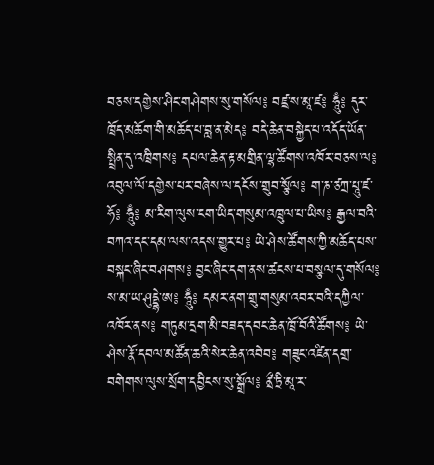བཅས་དགྱེས་ཤིང་གཤེགས་སུ་གསོལ༔ བཛྲ་ས་མཱ་ཛ༔ ཧཱུྃ༔ དུར་ཁྲོད་མཆོག་གི་མཆོད་པ་བླ་ན་མེད༔ བདེ་ཆེན་བསྐྱེད་པ་འདོད་ཡོན་སྤྲིན་དུ་འཁྲིགས༔ དཔལ་ཆེན་རྟ་མགྲིན་ལྷ་ཚོགས་འཁོར་བཅས་ལ༔ འབུལ་ལོ་དགྱེས་པར་བཞེས་ལ་དངོས་གྲུབ་སྩོལ༔ ག་ཎ་ཙཀྲ་པཱུ་ཛ་ཧོ༔ ཧཱུྃ༔ མ་རིག་ལུས་ངག་ཡིད་གསུམ་འཁྲུལ་པ་ཡིས༔ རྒྱལ་བའི་བཀའ་དང་དམ་ལས་འདས་གྱུར་པ༔ ཡེ་ཤེས་ཚོགས་ཀྱི་མཆོད་པས་བསྐང་ཞིང་བཤགས༔ བྱང་ཞིང་དག་ནས་ཚངས་པ་བསྩལ་དུ་གསོལ༔ ས་མ་ཡ་ཤུདྡྷེ་ཨ༔ ཧཱུྃ༔ དམར་ནག་གྲུ་གསུམ་འབར་བའི་དཀྱིལ་འཁོར་ནས༔ གཏུམ་དྲག་མི་བཟད་དབང་ཆེན་ཁྲོ་བོའི་ཚོགས༔ ཡེ་ཤེས་རྣོ་དབལ་མཚོན་ཆའི་སེར་ཆེན་འབེབ༔ གཟུང་འཛིན་དགྲ་བགེགས་ལུས་སྲོག་དབྱིངས་སུ་སྒྲོལ༔ ནྲྀ་ཏྲི་མཱ་ར་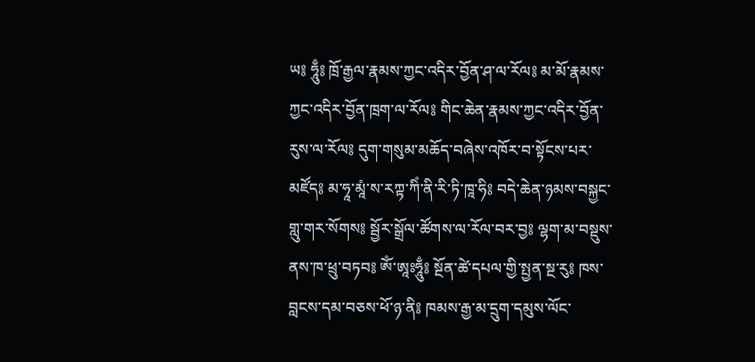ཡ༔ ཧཱུྃ༔ ཁྲོ་རྒྱལ་རྣམས་ཀྱང་འདིར་བྱོན་ཤ་ལ་རོལ༔ མ་མོ་རྣམས་ཀྱང་འདིར་བྱོན་ཁྲག་ལ་རོལ༔ གིང་ཆེན་རྣམས་ཀྱང་འདིར་བྱོན་རུས་ལ་རོལ༔ དུག་གསུམ་མཆོད་བཞེས་འཁོར་བ་སྟོངས་པར་མཛོད༔ མ་ཧཱ་མཱཾ་ས་རཀྟ་ཀིཾ་ནི་རི་ཏི་ཁཱ་ཧི༔ བདེ་ཆེན་ཉམས་བསྐྱང་གླུ་གར་སོགས༔ སྦྱོར་སྒྲོལ་ཚོགས་ལ་རོལ་བར་བྱ༔ ལྷག་མ་བསྡུས་ནས་ཁ་ཕྲུ་བཏབ༔ ཨོཾ་ཨཱཿཧཱུྃ༔ སྔོན་ཚེ་དཔལ་གྱི་སྤྱན་སྔ་རུ༔ ཁས་བླངས་དམ་བཅས་ཕོ་ཉ་ནི༔ ཁམས་རྒྱ་མ་དྲུག་དམུས་ལོང་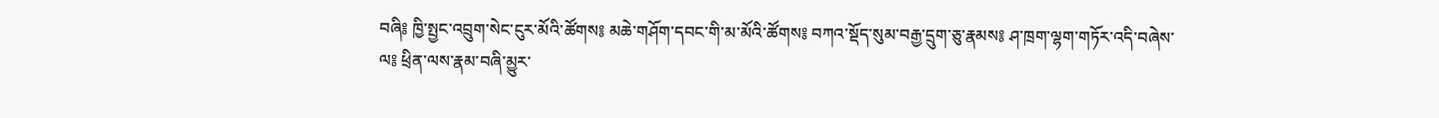བཞི༔ ཁྱི་སྤྱང་འབྲུག་སེང་ངུར་མོའི་ཚོགས༔ མཆེ་གཤོག་དབང་གི་མ་མོའི་ཚོགས༔ བཀའ་སྡོད་སུམ་བརྒྱ་དྲུག་ཅུ་རྣམས༔ ཤ་ཁྲག་ལྷག་གཏོར་འདི་བཞེས་ལ༔ ཕྲིན་ལས་རྣམ་བཞི་མྱུར་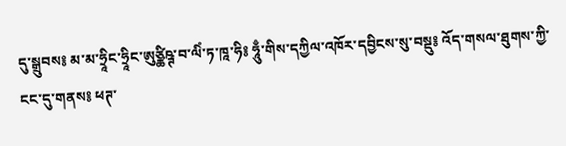དུ་སྒྲུབས༔ མ་མ་ཧྲཱིང་ཧྲཱིང་ཨུཙྪིཥྚ་བ་ལིཾ་ཏ་ཁཱ་ཧི༔ ཧཱུྃ་གིས་དཀྱིལ་འཁོར་དབྱིངས་སུ་བསྡུ༔ འོད་གསལ་ཐུགས་ཀྱི་ངང་དུ་གནས༔ ཕཊ་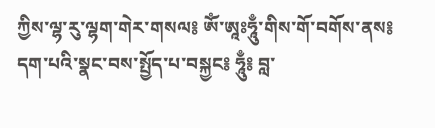ཀྱིས་ལྷ་རུ་ལྷག་གེར་གསལ༔ ཨོཾ་ཨཱཿཧཱུྃ་གིས་གོ་བགོས་ནས༔ དག་པའི་སྣང་བས་སྤྱོད་པ་བསྐྱང༔ ཧཱུྃ༔ བླ་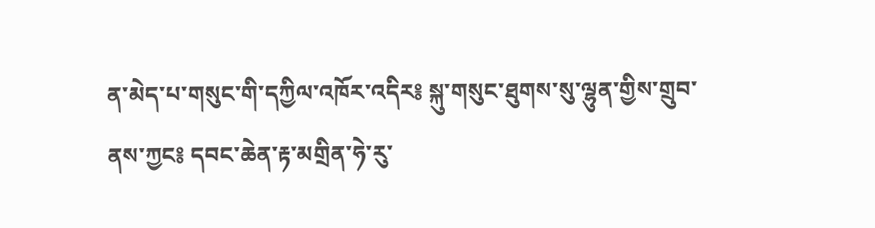ན་མེད་པ་གསུང་གི་དཀྱིལ་འཁོར་འདིར༔ སྐུ་གསུང་ཐུགས་སུ་ལྷུན་གྱིས་གྲུབ་ནས་ཀྱང༔ དབང་ཆེན་རྟ་མགྲིན་ཧེ་རུ་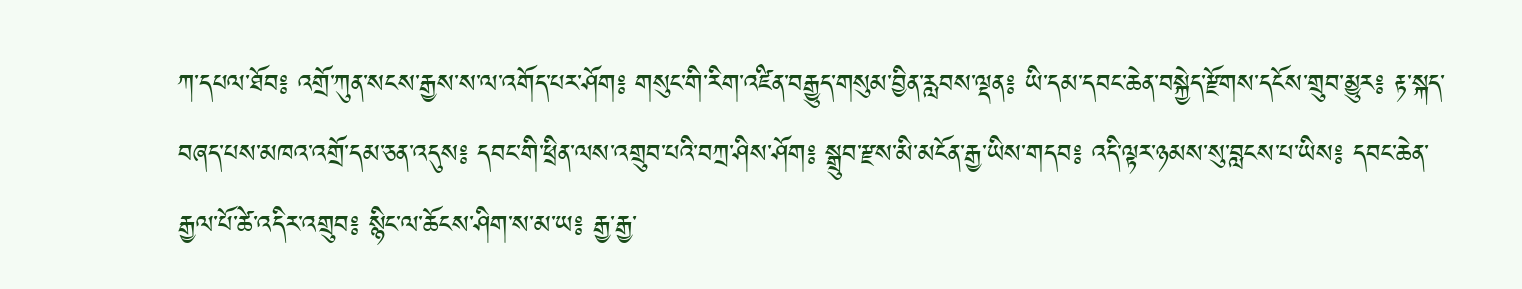ཀ་དཔལ་ཐོབ༔ འགྲོ་ཀུན་སངས་རྒྱས་ས་ལ་འགོད་པར་ཤོག༔ གསུང་གི་རིག་འཛིན་བརྒྱུད་གསུམ་བྱིན་རླབས་ལྡན༔ ཡི་དམ་དབང་ཆེན་བསྐྱེད་རྫོགས་དངོས་གྲུབ་མྱུར༔ རྟ་སྐད་བཞད་པས་མཁའ་འགྲོ་དམ་ཅན་འདུས༔ དབང་གི་ཕྲིན་ལས་འགྲུབ་པའི་བཀྲ་ཤིས་ཤོག༔ སྒྲུབ་རྫས་མི་མངོན་རྒྱ་ཡིས་གདབ༔ འདི་ལྟར་ཉམས་སུ་བླངས་པ་ཡིས༔ དབང་ཆེན་རྒྱལ་པོ་ཚེ་འདིར་འགྲུབ༔ སྙིང་ལ་ཆོངས་ཤིག་ས་མ་ཡ༔ རྒྱ་རྒྱ་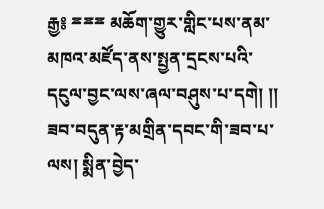རྒྱ༔ ྈྈྈ མཆོག་གྱུར་གླིང་པས་ནམ་མཁའ་མཛོད་ནས་སྤྱན་དྲངས་པའི་དངུལ་བྱང་ལས་ཞལ་བཤུས་པ་དགེ། །།
ཟབ་བདུན་རྟ་མགྲིན་དབང་གི་ཟབ་པ་ལས། སྨིན་བྱེད་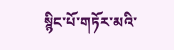སྙིང་པོ་གཏོར་མའི་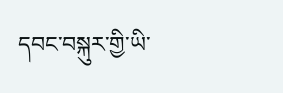དབང་བསྐུར་གྱི་ཡི་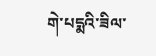གེ་པདྨའི་ཟིལ་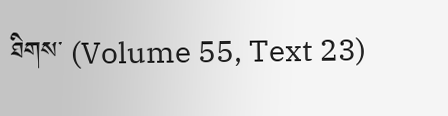ཐིགས་ (Volume 55, Text 23)